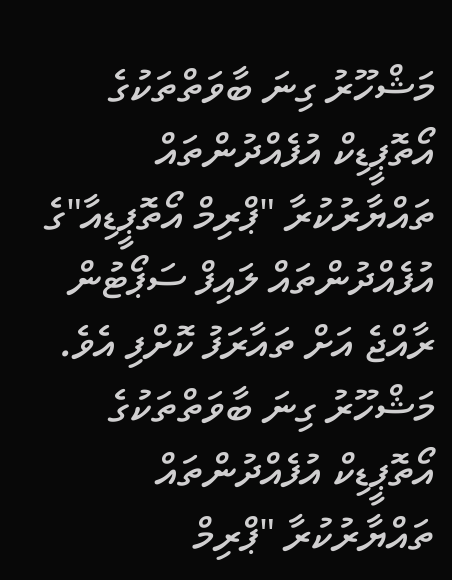މަޝްހޫރު ގިނަ ބާވަތްތަކުގެ އޯތޮޕީޑިކް އުފެއްދުންތައް ތައްޔާރުކުރާ "ޕްރިމް އޯތޮޕީޑިއާ"ގެ އުފެއްދުންތައް ލައިފް ސަޕޯޓުން ރާއްޖެ އަށް ތައާރަފު ކޮށްފި އެވެ.
މަޝްހޫރު ގިނަ ބާވަތްތަކުގެ އޯތޮޕީޑިކް އުފެއްދުންތައް ތައްޔާރުކުރާ "ޕްރިމް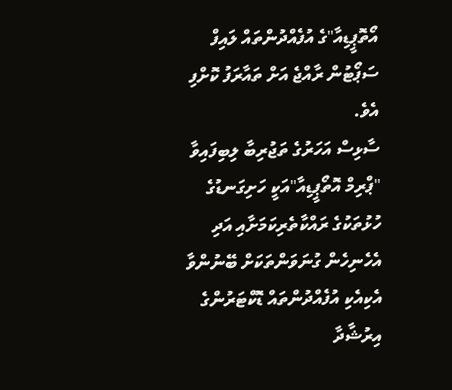އޯތޮޕީޑިއާ"ގެ އުފެއްދުންތައް ލައިފް ސަޕޯޓުން ރާއްޖެ އަށް ތައާރަފު ކޮށްފި އެވެ.
ސާޅިސް އަހަރުގެ ތަޖުރިބާ ލިބިފައިވާ "ޕްރިމް އޮތޯޕީޑިއާ"އަކީ ހަށިގަނޑުގެ ހުޅުތަކުގެ ރައްކާތެރިކަމަށާއި އަދި އެހެނިހެން ގުނަވަންތަކަށް ބޭނުންވާ އެކިއެކި އުފެއްދުންތައް ޑޮކްޓަރުންގެ އިރުޝާދާ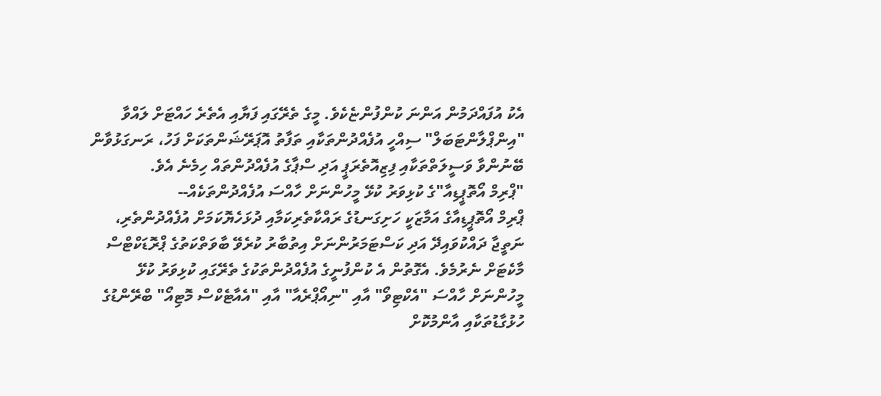އެކު އުފައްދަމުން އަންނަ ކުންފުންޏެކެވެ. މީގެ ތެރޭގައި ފަޔާއި އެތެރެ ހައްޓަށް ލައްވާ "އިންޕްލާންޓަބަލް" ސިއްހީ އުފެއްދުންތަކާއި ތަފާތު އޮޕަރޭޝަންތަކަށް ފަހު، ރަނގަޅުވާން ބޭނުންވާ ވަސީލަތްތަކާއި ފިޒިއޮތެރަޕީ އަދި ސްޕާގެ އުފެއްދުންތައް ހިމެނެ އެވެ.
"ޕްރިމް އޯތޮޕީޑިއާ"ގެ ކުޅިވަރު ކުޅޭ މީހުންނަށް ހާއްސަ އުފެއްދުންތަކެއް--
ޕްރިމް އޯތޮޕީޑިއާގެ އަމާޒަކީ ހަށިގަނޑުގެ ރައްކާތެރިކަމާއި ދުޅަހެޔޮކަމަށް އުފެއްދުންތެރި، ނަތީޖާ ދައްކުވައިދޭ އަދި ކަސްޓަމަރުންނަށް އިތުބާރު ކުރެވޭ ބާވަތްކަތުގެ ޕްރޮޑަކްޓްސް މާކެޓަށް ނެރުމެވެ. އެގޮތުން އެ ކުންފުނީގެ އުފެއްދުންތަކުގެ ތެރޭގައި ކުޅިވަރު ކުޅޭ މީހުންނަށް ހާއްސަ "އެކްޓިވޯ" އާއި "ނިއޯޕްރެއާ" އާއި "އެއާޓެކްސް މޮޓިއޯ" ބްރޭންޑުގެ ހުޅުގާޑުތަކާއި އާންމުކޮށް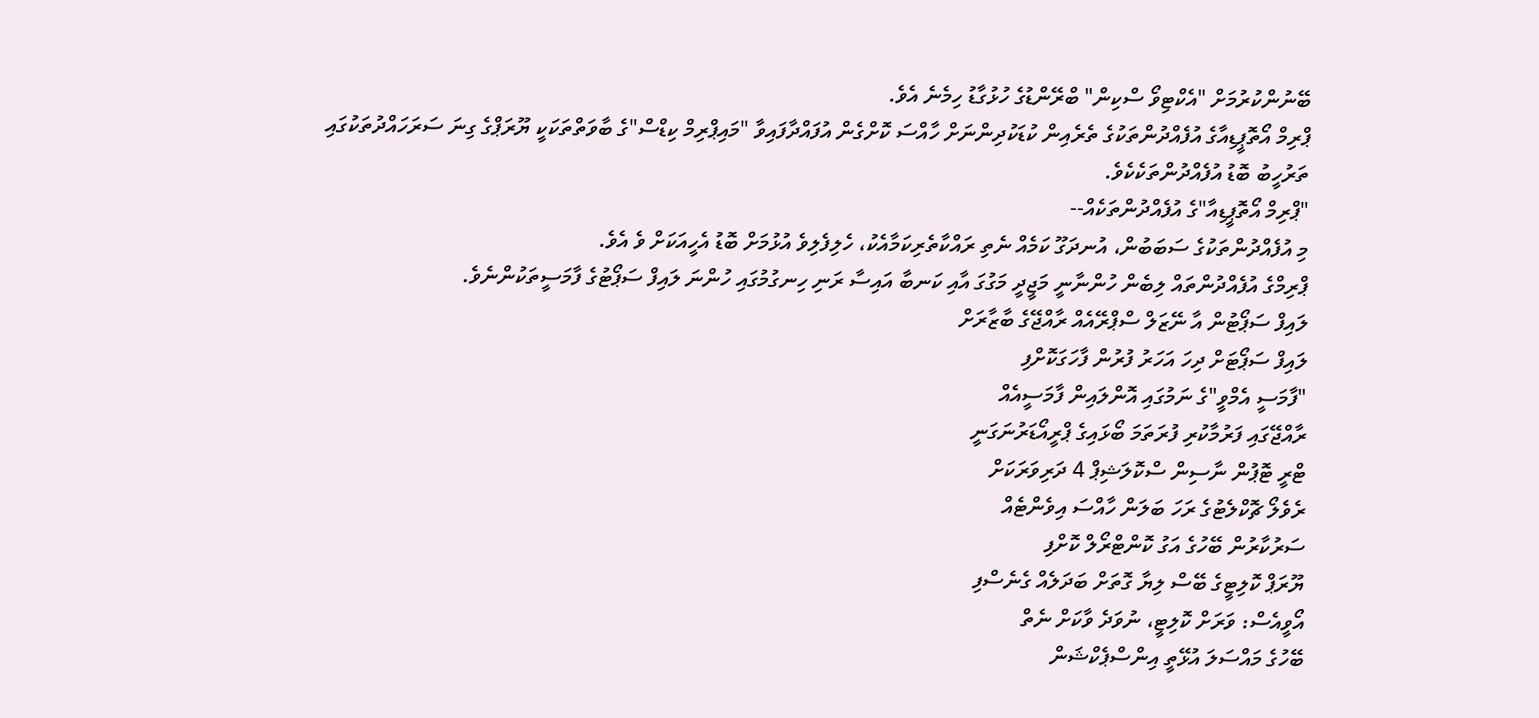ބޭނުންކުރުމަށް "އެކްޓިވޯ ސްކިން" ބްރޭންޑުގެ ހުޅުގާޑު ހިމެނެ އެވެ.
ޕްރިމް އޯތޮޕީޑިއާގެ އުފެއްދުންތަކުގެ ތެރެއިން ކުޑަކުދިންނަށް ހާއްސަ ކޮށްގެން އުފައްދާފައިވާ "މައިޕްރިމް ކިޑްސް"ގެ ބާވަތްތަކަކީ ޔޫރަޕްގެ ގިނަ ސަރަހައްދުތަކުގައި ތަރުހީބު ބޮޑު އުފެއްދުންތަކެކެވެ.
"ޕްރިމް އޯތޮޕީޑިއާ"ގެ އުފެއްދުންތަކެއް--
މި އުފެއްދުންތަކުގެ ސަބަބުން، އުނދަގޫ ކަމެއް ނެތި ރައްކާތެރިކަމާއެކު، ހެލިފެލިވެ އުޅުމަށް ބޮޑު އެހީއަކަށް ވެ އެވެ.
ޕްރިމްގެ އުފެއްދުންތައް ލިބެން ހުންނާނީ މަޖީދީ މަގުގަ އާއި ކަނބާ އައިސާ ރަނި ހިނގުމުގައި ހުންނަ ލައިފް ސަޕޯޓުގެ ފާމަސީތަކުންނެވެ.
ލައިފް ސަޕޯޓުން އާ ނޭޒަލް ސްޕްރޭއެއް ރާއްޖޭގެ ބާޒާރަށް
ލައިފް ސަޕޯޓަށް ދިހަ އަހަރު ފުރުން ފާހަގަކޮށްފި
"ފާމަސީ އެމްވީ"ގެ ނަމުގައި އޮންލައިން ފާމަސީއެއް
ރާއްޖޭގައި ފަރުމާކުރި ފުރަތަމަ ބޯޅައިގެ ޕްރީއޯޑަރުނަގަނީ
ޓްރީ ޓޮޕުން ނާސިން ސްކޮލަޝިޕް 4 ދަރިވަރަކަށް
ރެވެލޯ ޗޮކްލެޓުގެ ރަހަ ބަލަން ހާއްސަ އިވެންޓެއް
ސަރުކާރުން ބޭހުގެ އަގު ކޮންޓްރޯލް ކޮށްފި
ޔޫރަޕް ކޮލިޓީގެ ބޭސް ލިޔާ ގޮތަށް ބަދަލެއް ގެނެސްފި
އޯވީއެސް: ވަރަށް ކޮލިޓީ، ނުވަދެ ވާކަށް ނެތް
ބޭހުގެ މައްސަލަ އުޅޭތީ އިންސްޕެކްޝަން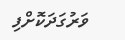ވަރުގަދަކޮށްފި